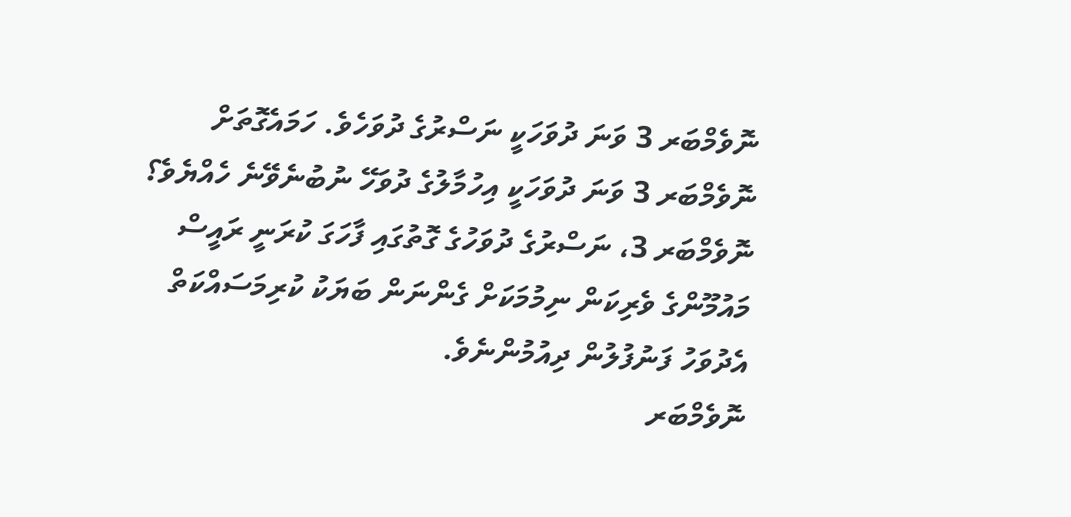ނޮވެމްބަރ 3 ވަނަ ދުވަހަކީ ނަސްރުގެ ދުވަހެވެ. ހަމައެގޮތަށް ނޮވެމްބަރ 3 ވަނަ ދުވަހަކީ އިހުމާލުގެ ދުވަހޭ ނުބުނެވޭނެ ހެއްޔެވެ؟
ނޮވެމްބަރ 3، ނަސްރުގެ ދުވަހުގެ ގޮތުގައި ފާހަގަ ކުރަނީ ރައީސް މައުމޫންގެ ވެރިކަން ނިމުމަކަށް ގެންނަން ބަޔަކު ކުރިމަސައްކަތް އެދުވަހު ފަނުފުލުން ދިއުމުންނެވެ.
ނޮވެމްބަރ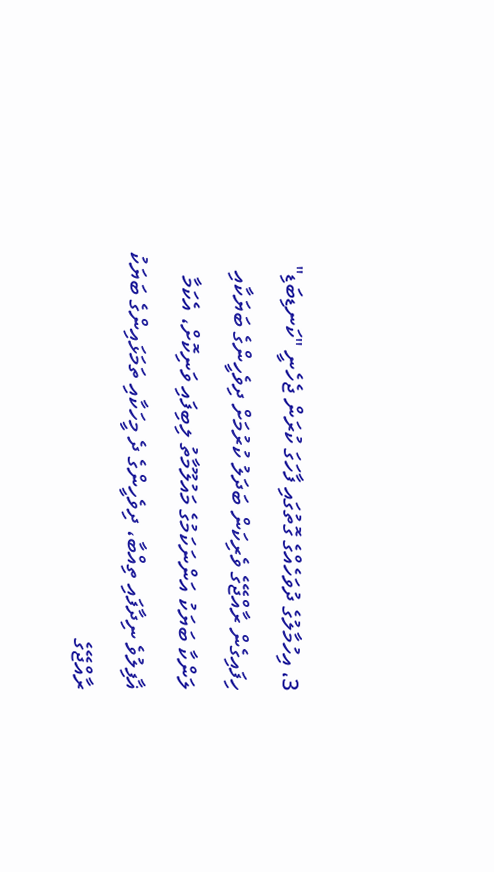3، އިހުމާލުގެ ދުވަހެއްގެ ގޮތުގައި ފާހަގަ ކުރަން ޖެހެނީ "ކަނޑިބަޑި" ހިފައިގެން ރާއްޖޭގެ ވެރިކަން ބަދަލު ކުރުމަށް ދިވެހީންގެ ބަޔަކާއި ލަންކާ ބަޔަކު އަންނަކަމުގެ މައުލޫމާތު ލިބިފައި ވަނިކޮށް، އެކަމާ ޣާފިލުވެ ނިދާފައި ތިއްބާ، ދިވެހީންގެ ދެ މީހަކާއި ތަމަޅައިންގެ ބަޔަކު ރާއްޖޭގެ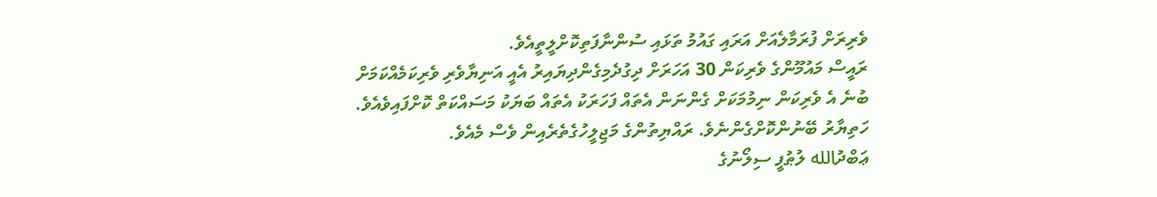ވެރިރަށް ފުރަމާލެއަށް އަރައި ގައުމު ތަޅައި ސުންނާފަތިކޮށްލީތީއެވެ.
ރައީސް މައުމޫންގެ ވެރިކަން 30 އަހަރަށް ދިގުދެމިގެންދިޔައިރު އެއީ އަނިޔާވެރި ވެރިކަމެއްކަމަށް ބުނެ އެ ވެރިކަން ނިމުމަކަށް ގެންނަން އެތައް ފަހަރަކު އެތައް ބަޔަކު މަސައްކަތް ކޮށްފައިވެއެވެ. ހަތިޔާރު ބޭނުންކޮށްގެންނެވެ. ރައްޔިތުންގެ މަޖިލީހުގެތެރެއިން ވެސް މެއެވެ.
ޢަބްދުالله ލުޠުފީ ސިލޯނުގެ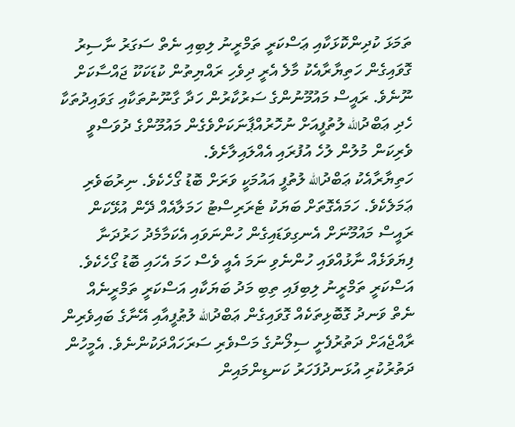ތަމަޅަ ކުދިންކޮޅަކާއި ޢަސްކަރީ ތަމްރީނު ލިބިއި ނެތް ސަގަރު ނާސިރު ގޮވައިގެން ހަތިޔާރާއެކު މާލެ އެރީ ދިވެހި ރައްޔިތުން ކުޑަކަކޫ ޖައްސާކަށް ނޫނެވެ. ރައީސް މައުމޫނުންގެ ސަރުކާރުން ހަދާ ގާނޫނުތަކާއި ގަވައިދުތަކާ ހެދި ޢަބްދުالله ލުތުފީއަށް ނުހޮރުއްޕާނަކަށްވެގެން މައުމޫންގެ ދުވަސްވީ ވެރިކަން މުލުން ލުހެ އުފުރައި އެއްލައިލާށެވެ.
ހަތިޔާރާއެކު ޢަބްދުالله ލުތުފީ އައުމަކީ ވަރަށް ބޮޑު ގޯހެކެވެ. ނިރުބަވެރި ޢަމަލެކެވެ. ހަމައެގޮތަށް ބަޔަކު ޓެރަރިސްޓު ހަމަލާއެއް ދޭން އުޅޭކަން ރައީސް މައުމޫނަށް އެނގިވަޑައިގެން ހުންނަވައި އެކަމާމެދު ހަރުދަނާ ފިޔަވަޅެއް ނާޅުއްވައި ހުންނެވި ނަމަ އެއީ ވެސް ހަމަ އެހައި ބޮޑު ގޯހެކެވެ.
އަސްކަރީ ތަމްރީނު ލިބިފައި ތިބި މަދު ބަޔަކާއި އަސްކަރީ ތަމްރީނެއް ނެތް ވަނދު ގޮބޮޅިތަކެއް ގޮވައިގެން ޢަބްދުالله ލުޠުފީއާއި އޭނާގެ ބައިވެރިން ރާއްޖެއަށް ދަތުރުފެށީ ސިލޯނުގެ މަސްވެރި ސަރަހައްދަކުންނެވެ. އެމީހުން ދަތުރުކުރި އުޅަނދުފަހަރު ކަނޑިންމައިން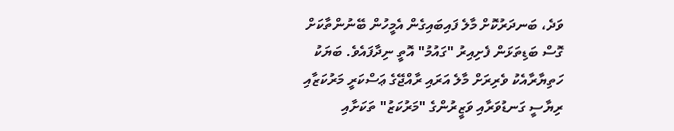ވަދެ، ބަނދަރުކޮށް މާލެ ފައިބައިގެން އެމީހުން ބޭނުންތާކަށް ގޮސް ބަޑިތަޅަން ފެށިއިރު "ގައުމު" އޮތީ ނިދާފައެވެ. ބަޔަކު ހަތިޔާރާއެކު ވެރިރަށް މާލެ އަރައި ރާއްޖޭގެ ޢަސްކަރީ މަރުކަޒާއި ރިޔާސީ ގަނޑުވަރާއި ވަޒީރުންގެ "މަރުކަޒު" ތަކަށާއި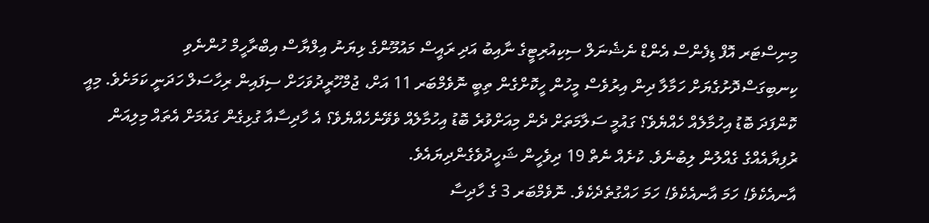މިނިސްޓަރ އޮފް ޑިފެންސް އެންޑް ނެޝެނަލް ސިކިއުރިޓީގެ ނާއިބު އަދި ރައީސް މައުމޫންގެ ޅިޔަނު އިލްޔާސް އިބްރާހީމް ހުންނެވި ކިނބިގަސްދޮށުގެޔަށް ހަމާލާ ދިން އިރުވެސް މީހުން ހީކޮށްގެން ތިބީ ނޮވެމްބަރ 11 އަށް، ޖުމްހޫރީދުވަހަށް ސިފައިން ރިހާސަލް ހަދަނީ ކަމަށެވެ. މިއީ ކޮންފަދަ ބޮޑު އިހުމާލެއް ހެއްޔެވެ؟ ގައުމީ ސަލާމަތަށް ދެން މިއަށްވުރެ ބޮޑު އިހުމާލެއް ވެވޭނެހެއްޔެވެ؟ އެ ހާދިސާއާ ގުޅިގެން ގައުމަށް އެތައް މިލިއަން ރުފިޔާއެއްގެ ގެއްލުން ލިބުނެވެ. ކުށެއް ނެތް 19 ދިވެހީން ޝަހީދުވެގެންދިޔައެވެ.
އާނއެކެވެ! ހަމަ އާނއެކެވެ! ހަމަ ހައްގުތެދެކެވެ. ނޮވެމްބަރ 3 ގެ ހާދިސާ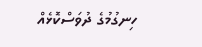ހިނގުމުގެ ދުވަސްކޮޅެއް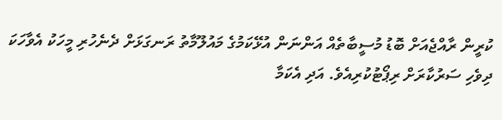ކުރީން ރާއްޖެއަށް ބޮޑު މުސީބާތެއް އަންނަން އުޅޭކަމުގެ މައުލޫމާތު ރަނގަޅަށް ދެނެހުރި މީހަކު އެވާހަކަ ދިވެހި ސަރުކާރަށް ރިޕޯޓުކުރިއެވެ. އަދި އެކަމާ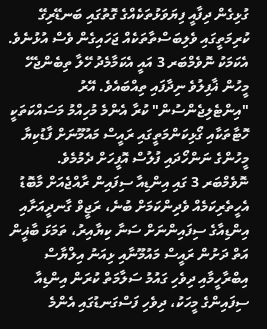ގުޅިގެން ދިފާއީ ފިޔަވަޅުތަކެއްގެ ގޮތުގައި ބަނޑޭރިގޭ ކުރިމަތީގައި ވެލިބަސްތާތަކެއް ޖަހައިގެން ވެސް އުޅުނެވެ. އެކަމަކު ނޮވެމްބަރ 3 އައީ އެކަމާމެދު ހޭލާ ތިބެންޖެހޭ މީހުން ޣާފިލުވެ ނިދާފައި ތިއްބައެވެ. އޭރު "އިންޓެލިޖެންސުން" ކުރާ އެންމެ މުހިއްމު މަސައްކަތަކީ ހޮޓާތަކާއި ގޯޅިކަންމަތީގައި ރައީސް މައުމޫނަށް ފާޑުކިޔާ މީހުންގެ ނަންހޯދައި ފުލުސް އޮފީހަށް ދެމުމެވެ.
ނޮވެމްބަރ 3 ގައި އިންޑިއާ ސިފައިން ރާއްޖެއަށް މާބޮޑު އެހީތެރިކަމެއް ވެދިންކަމަށް ބުނެ، ރަޖީވް ގާނދީއަށާއި އިންޑިއާގެ ސިފައިންނަށް ސަނާ ކިޔާއިރު، ތަމަޅަ ބާޣީން އަތް ދަށުން ރައީސް މައުމޫނާއި ޅިއަނު އިލްޔާސް އިބްރާހީމާއި ދިވެހި ގައުމު ސަލާމަތް ކުރަން އިންޑިއާ ސިފައިންގެ މީހަކު، ދިވެހި ފަސްގަނޑުގައި އެންމެ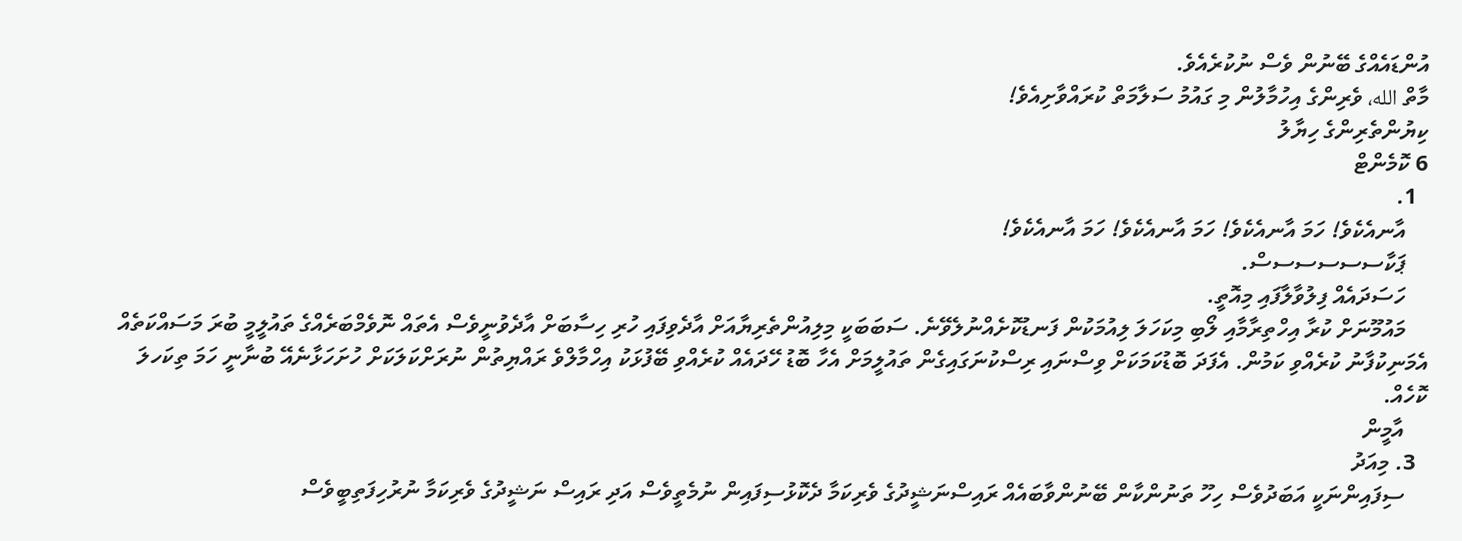އުންޑައެއްގެ ބޭނުން ވެސް ނުކުރެއެވެ.
މާތް الله، ވެރިންގެ އިހުމާލުން މި ގައުމު ސަލާމަތް ކުރައްވާށިއެވެ!
ކިޔުންތެރިންގެ ހިޔާލު
6 ކޮމެންޓް
  1.
    އާނއެކެވެ! ހަމަ އާނއެކެވެ! ހަމަ އާނއެކެވެ! ހަމަ އާނއެކެވެ!
    ޕަކާސސސސސސް.
    ހަސަދައެއް ފިލުވާލާފައި މިއޮތީ.
    މައުމޫނަށް ކުރާ އިހްތިރާމާއި ލޯބި މިކަހަލަ ލިއުމަކުން ފަނޑުކޮށެއްނުލެވޭނެ. ސަބަބަކީ މިލިއުންތެރިޔާއަށް އާދެވިފައި ހުރި ހިސާބަށް އާދެވުނީވެސް އެތައް ނޮވެމްބަރެއްގެ ތައުލީމީ ބުރަ މަސައްކަތެއް އެމަނިކުފާނު ކުރެއްވި ކަމުން. އެފަދަ ބޮޑުކަމަކަށް ވިސްނައި ރިސްކުނަގައިގެން ތައުލީމަށް އެހާ ބޮޑު ހޭދައެއް ކުރެއްވި ބޭފުޅަކު އިހްމާލްވެ ރައްޔިތުން ނުރަށްކަލަކަށް ހުށަހަޅާނެއޭ ބުނާނީ ހަމަ ތިކަހލަ ކޮހެއް.
    އާމީން
  3. މިއަދު
    ސިފައިންނަކީ އަބަދުވެސް ހިހޫ ތަނުންކާން ބޭނުންވާބައެއް ރައިސްނަޝީދުގެ ވެރިކަމާ ދެކޮޅުސިފައިން ނުމެތީވެސް އަދި ރައިސް ނަޝީދުގެ ވެރިކަމާ ނުރުހިފަތިބީވެސް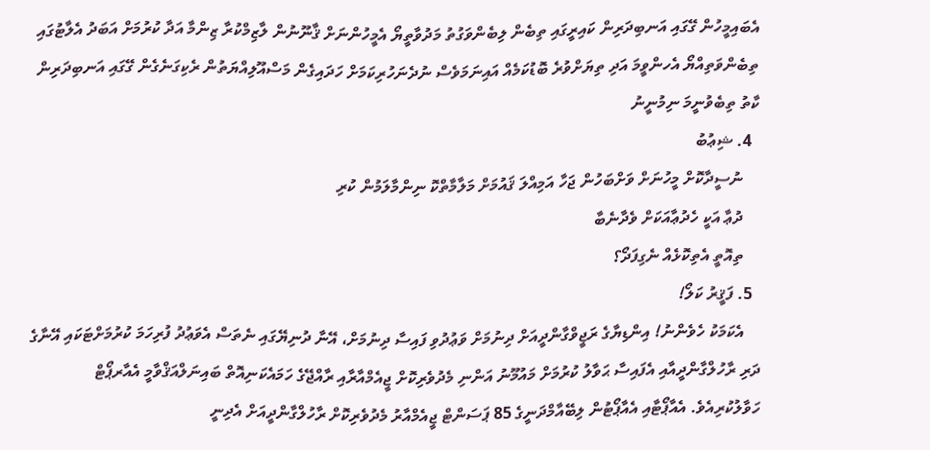އެބައިމީހުން ގޭގައި އަނބިދަރިން ކައިރީގައި ތިބެން ލިބެންވަގުތު މަދުވާތީޔޯ އެމީހުންނަށް ޤާނޫނުން ލާޒިމްކުރާ ޒިންމާ އަދާ ކުރުމަށް އަބަދު އެލާޓުގައި ތިބެންވަތިއްޔޯ އެހންވީމަ އަދި ތިޔަށްވުރެ ބޮޑުކަމެއް އައިނަމަވެސް ނުދެނަހުރިކަމަށް ހަދައިގެން މަސްއޫލިއްޔަތުން ރެކިގަނެގެން ގޭގައި އަނބިދަރިން ކާތު ތިބެވުނީމަ ނިމުނީނު
  4. ޝިޢުބު
    ނުސީދާކޮށް މީހުނަށް ވަށްބަހުން ޖަހާ އަމިއްލަ ޤައުމަށް މަލާމާތްކޮ ނިންމާލަމުން ކުރި
    ދުޢާ އަކީ ހެދުޢާއަކަށް ވެދާނެބާ
    ތިއޮތީ އެތިކޮޅެއް ނެގިފަދޯ؟
  5. ފަޤީރު ކަލޯ!
    އެކަމަކު ހެވެންނު! އިންޑިޔާގެ ރަޖީވްގާންދީއަށް ދިނުމަށް ވަޢުދުވި ފައިސާ ދިނުމަށް، އޭނާ ދުނިޔޭގައި ނެތަސް އެވަޢުދު ފުރިހަމަ ކުރުމަށްޓަކައި އޭނާގެ ދަރި ރާހުލްގާންދީއާއި އެފައިސާ ޙަވާލު ކުރުމަށް މައުމޫނު އަންނި މެދުވެރިކޮށް ޖީއެމްއާރާއި ރާއްޖޭގެ ހަމައެކަނިއޮތް ބައިނަލްއަޤްވާމީ އެއާރޕޯޓް ހަވާލުކުރިއެވެ. އެއާޕޯޓާއި އެއާޕޯޓުން ލިބޭއާމްދަނީގެ 85 ޕަސަންޓް ޖީއެމްއާރު މެދުވެރިކޮށް ރާހުލްގާންދީއަށް އެދިނީ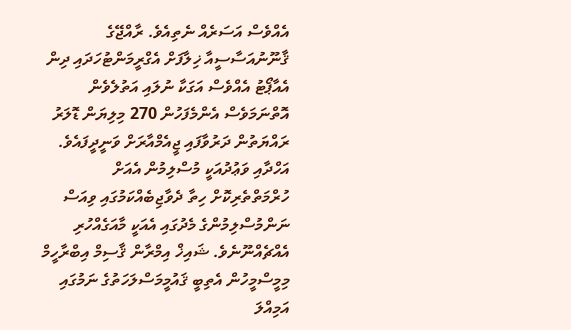އެއްވެސް އަސަރެއް ނެތިއެވެ. ރާއްޖޭގެ ޤާނޫނުއަސާސީއާ ޚިލާފަށް އެގްރީމަންޓުހަދައި ދިން އެއާޕޯޓު އެއްވެސް އަގަކާ ނުލައި އަތުލެވެން އޮތްނަމަވެސް އެންމެފަހުން 270 މިލިޔަން ޑޮލަރު ރައްޔަތުން ދަރުވާފައި ޖީއެމްއާރަށް ވަނީދީފައެވެ. އަހްދާއި ވަޢުދުއަކީ މުސްލިމުން އެއަށް ހުރްމަތްތެރިކޮށް ހިތާ ދެވާޖިބެއްކަމުގައި ވިއަސް ނަންމުސްލިމުންގެ މެދުގައި އެއަކީ މާއަގެއްހުރި އެއްޗެއްނޫނެވެ. ޝައިޚް އިމްރާން ޤާސިމް އިބްރާހީމް މިމީސްމީހުން އެތިބީ ޤައުމީމަސްލަހަތުގެ ނަމުގައި އަމިއްލަ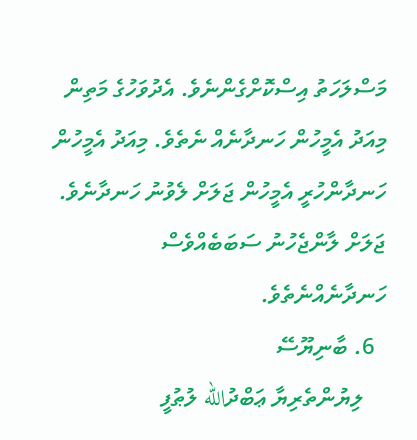މަސްލަހަތު އިސްކޮށްގެންނެވެ. އެދުވަހުގެ މަތިން މިއަދު އެމީހުން ހަނދާނެއް ނެތެވެ. މިއަދު އެމީހުން ހަނދާންހުރީ އެމީހުން ޖަލަށް ލެވުނު ހަނދާނެވެ. ޖަލަށް ލާންޖެހުނު ސަބަބެއްވެސް ހަނދާނެއްނެތެވެ.
  6. ބާނިޔޫސޭ
    ލިޔުންތެރިޔާ ޢަބްދުالله ލުޠުފީ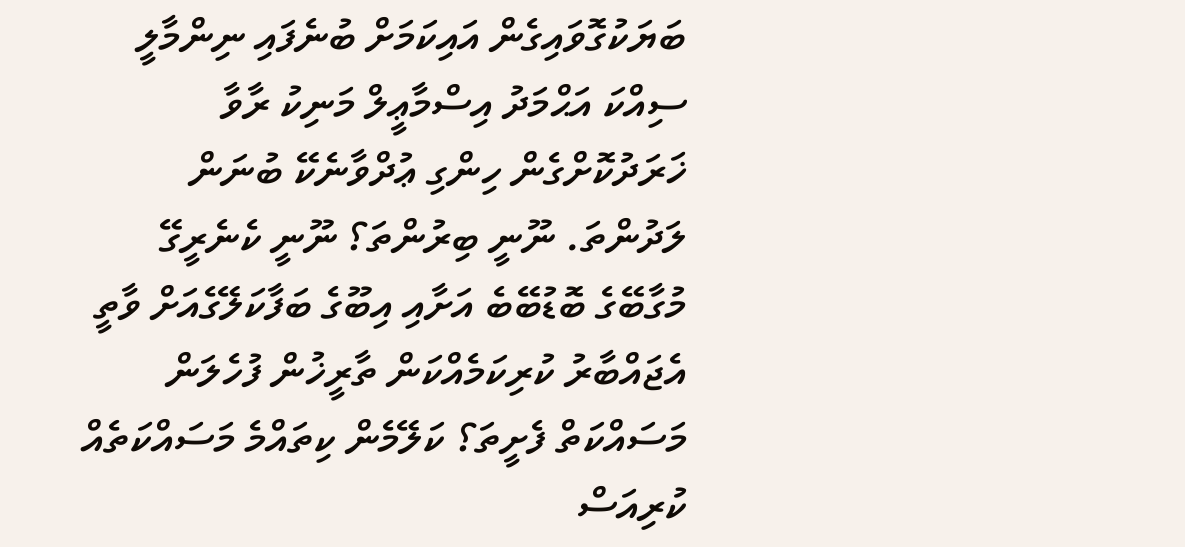ބަޔަކުގޮވައިގެން އައިކަމަށް ބުނެފައި ނިންމާލީ ސިއްކަ އަޙްމަދު އިސްމާޢީލް މަނިކު ރާވާ ޚަރަދުކޮށްގެން ހިންގި ޢުދްވާނެކޭ ބުނަން ލަދުންތަ. ނޫނީ ބިރުންތަ؟ ނޫނީ ކެނެރީގޭ މުގާބޭގެ ބޮޑުބޭބެ އަށާއި އިބޫގެ ބަފާކަލޭގެއަށް ވާތީ އެޖައްބާރު ކުރިކަމެއްކަން ތާރީޚުން ފުހެލަން މަސައްކަތް ފެށީތަ؟ ކަލޭމެން ކިތައްމެ މަސައްކަތެއް ކުރިއަސް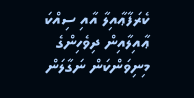ކެރަފާޢާއިލާ އާއި ސިއްކަ ޢާއިލާއިން ދިވެހިންގެ މިނިވަންކަން ނަގާލަން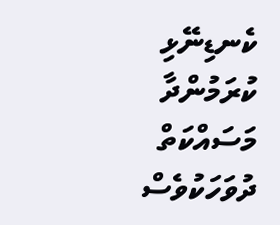ކެނޑިނޭޅި ކުރަމުންދާ މަސައްކަތް ދުވަހަކުވެސް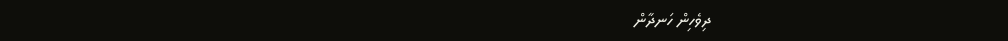ދިވެހިން ހަނދާން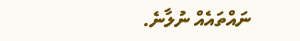ނައްތައެއް ނުލާނެ.